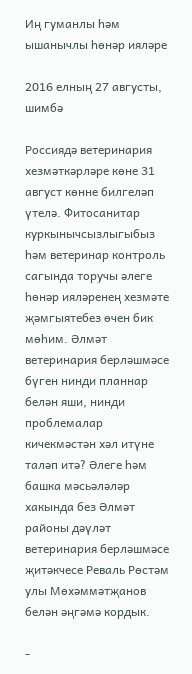Иң гуманлы һәм ышанычлы һөнәр ияләре

2016 елның 27 августы, шимбә

Россиядә ветеринария хезмәткәрләре көне 31 август көнне билгеләп үтелә. Фитосанитар куркынычсызлыгыбыз һәм ветеринар контроль сагында торучы әлеге һөнәр ияләренең хезмәте җәмгыятебез өчен бик мөһим. Әлмәт ветеринария берләшмәсе бүген нинди планнар белән яши, нинди проблемалар кичекмәстән хәл итүне таләп итә? Әлеге һәм башка мәсьәләләр хакында без Әлмәт районы дәүләт ветеринария берләшмәсе җитәкчесе Реваль Рөстәм улы Мөхәммәтҗанов белән әңгәмә кордык.

-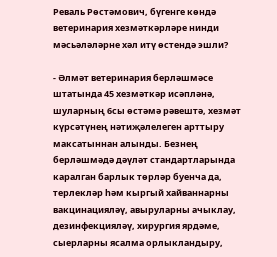Реваль Рөстәмович, бүгенге көндә ветеринария хезмәткәрләре нинди мәсьәләләрне хәл итү өстендә эшли?

- Әлмәт ветеринария берләшмәсе штатында 45 хезмәткәр исәпләнә, шуларның 6сы өстәмә рәвештә, хезмәт күрсәтүнең нәтиҗәлелеген арттыру максатыннан алынды. Безнең берләшмәдә дәүләт стандартларында каралган барлык төрләр буенча да, терлекләр һәм кыргый хайваннарны вакцинацияләү, авыруларны ачыклау, дезинфекцияләү, хирургия ярдәме, сыерларны ясалма орлыкландыру,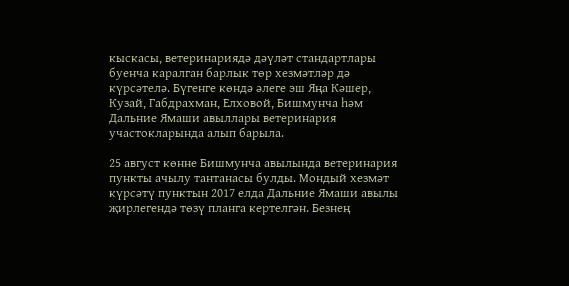кыскасы, ветеринариядә дәүләт стандартлары буенча каралган барлык төр хезмәтләр дә күрсәтелә. Бүгенге көндә әлеге эш Яңа Кәшер, Кузай, Габдрахман, Елховой, Бишмунча һәм Дальние Ямаши авыллары ветеринария участокларында алып барыла.

25 август көнне Бишмунча авылында ветеринария пункты ачылу тантанасы булды. Мондый хезмәт күрсәтү пунктын 2017 елда Дальние Ямаши авылы җирлегендә төзү планга кертелгән. Безнең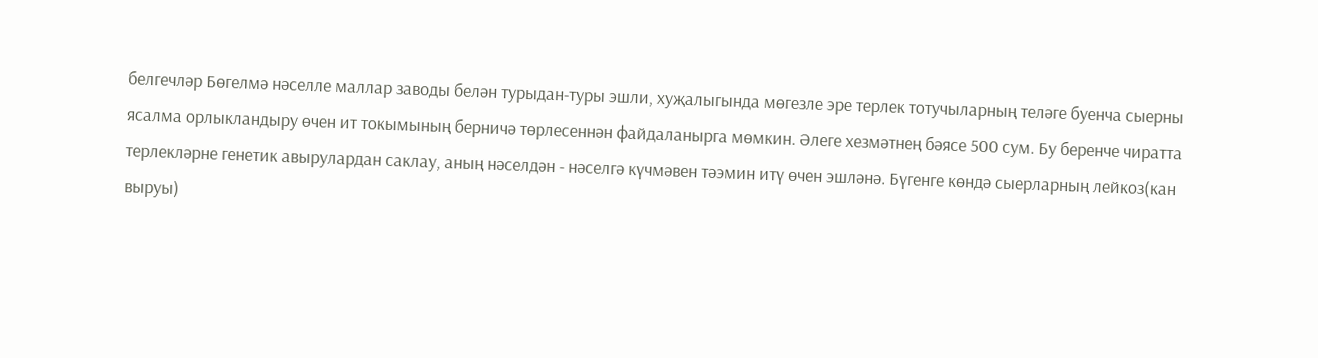белгечләр Бөгелмә нәселле маллар заводы белән турыдан-туры эшли, хуҗалыгында мөгезле эре терлек тотучыларның теләге буенча сыерны ясалма орлыкландыру өчен ит токымының берничә төрлесеннән файдаланырга мөмкин. Әлеге хезмәтнең бәясе 500 сум. Бу беренче чиратта терлекләрне генетик авырулардан саклау, аның нәселдән - нәселгә күчмәвен тәэмин итү өчен эшләнә. Бүгенге көндә сыерларның лейкоз(кан выруы)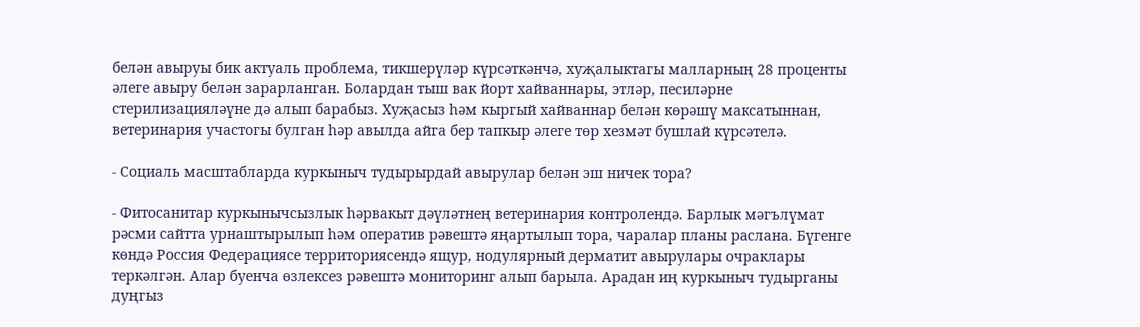белән авыруы бик актуаль проблема, тикшерүләр күрсәткәнчә, хуҗалыктагы малларның 28 проценты әлеге авыру белән зарарланган. Болардан тыш вак йорт хайваннары, этләр, песиләрне стерилизацияләүне дә алып барабыз. Хуҗасыз һәм кыргый хайваннар белән көрәшү максатыннан, ветеринария участогы булган һәр авылда айга бер тапкыр әлеге төр хезмәт бушлай күрсәтелә.

- Социаль масштабларда куркыныч тудырырдай авырулар белән эш ничек тора?

- Фитосанитар куркынычсызлык һәрвакыт дәүләтнең ветеринария контролендә. Барлык мәгълүмат рәсми сайтта урнаштырылып һәм оператив рәвештә яңартылып тора, чаралар планы раслана. Бүгенге көндә Россия Федерациясе территориясендә ящур, нодулярный дерматит авырулары очраклары теркәлгән. Алар буенча өзлексез рәвештә мониторинг алып барыла. Арадан иң куркыныч тудырганы дуңгыз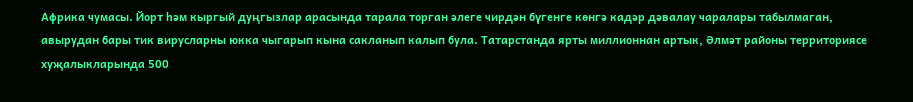Африка чумасы. Йорт һәм кыргый дуңгызлар арасында тарала торган әлеге чирдән бүгенге көнгә кадәр дәвалау чаралары табылмаган, авырудан бары тик вирусларны юкка чыгарып кына сакланып калып була. Татарстанда ярты миллионнан артык, Әлмәт районы территориясе хуҗалыкларында 500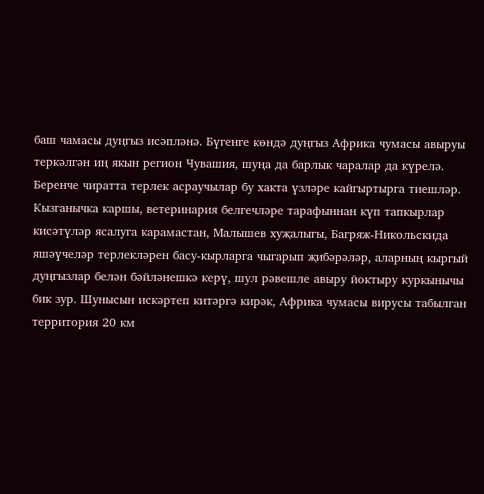баш чамасы дуңгыз исәпләнә. Бүгенге көндә дуңгыз Африка чумасы авыруы теркәлгән иң якын регион Чувашия, шуңа да барлык чаралар да күрелә. Беренче чиратта терлек асраучылар бу хакта үзләре кайгыртырга тиешләр. Кызганычка каршы, ветеринария белгечләре тарафыннан күп тапкырлар кисәтүләр ясалуга карамастан, Малышев хуҗалыгы, Багряж-Никольскида яшәүчеләр терлекләрен басу-кырларга чыгарып җибәрәләр, аларның кыргый дуңгызлар белән бәйләнешкә керү, шул рәвешле авыру йоктыру куркынычы бик зур. Шунысын искәртеп китәргә кирәк, Африка чумасы вирусы табылган территория 20 км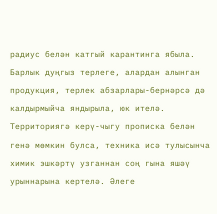радиус белән катгый карантинга ябыла. Барлык дуңгыз терлеге, алардан алынган продукция, терлек абзарлары-бернәрсә дә калдырмыйча яндырыла, юк ителә. Территориягә керү-чыгу прописка белән генә мөмкин булса, техника исә тулысынча химик эшкәртү узганнан соң гына яшәү урыннарына кертелә. Әлеге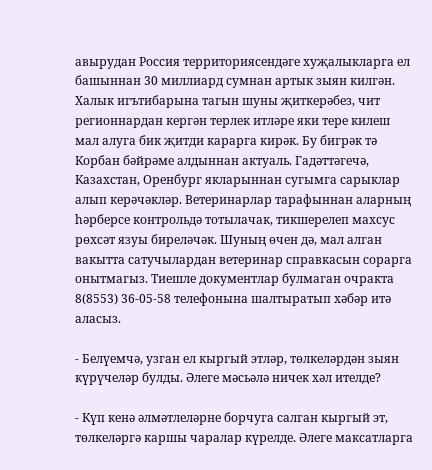авырудан Россия территориясендәге хуҗалыкларга ел башыннан 30 миллиард сумнан артык зыян килгән. Халык игътибарына тагын шуны җиткерәбез, чит регионнардан кергән терлек итләре яки тере килеш мал алуга бик җитди карарга кирәк. Бу бигрәк тә Корбан бәйрәме алдыннан актуаль. Гадәттәгечә, Казахстан, Оренбург якларыннан сугымга сарыклар алып керәчәкләр. Ветеринарлар тарафыннан аларның һәрберсе контрольдә тотылачак, тикшерелеп махсус рөхсәт язуы биреләчәк. Шуның өчен дә, мал алган вакытта сатучылардан ветеринар справкасын сорарга онытмагыз. Тиешле документлар булмаган очракта 8(8553) 36-05-58 телефонына шалтыратып хәбәр итә аласыз.

- Белүемчә, узган ел кыргый этләр, төлкеләрдән зыян күрүчеләр булды. Әлеге мәсьәлә ничек хәл ителде?

- Күп кенә әлмәтлеләрне борчуга салган кыргый эт, төлкеләргә каршы чаралар күрелде. Әлеге максатларга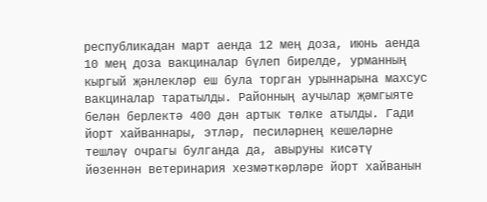республикадан март аенда 12 мең доза, июнь аенда 10 мең доза вакциналар бүлеп бирелде, урманның кыргый җәнлекләр еш була торган урыннарына махсус вакциналар таратылды. Районның аучылар җәмгыяте белән берлектә 400 дән артык төлке атылды. Гади йорт хайваннары, этләр, песиләрнең кешеләрне тешләү очрагы булганда да, авыруны кисәтү йөзеннән ветеринария хезмәткәрләре йорт хайванын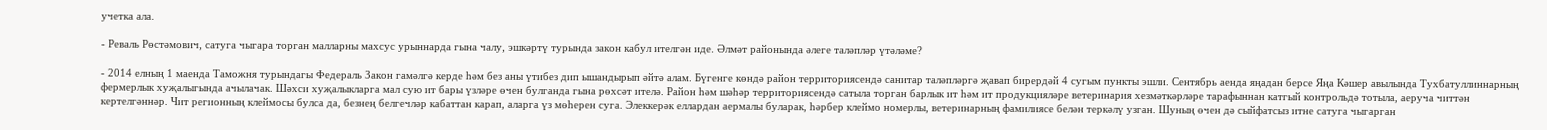учетка ала.

- Реваль Рөстәмович, сатуга чыгара торган малларны махсус урыннарда гына чалу, эшкәртү турында закон кабул ителгән иде. Әлмәт районында әлеге таләпләр үтәләме?

- 2014 елның 1 маенда Таможня турындагы Федераль Закон гамәлгә керде һәм без аны үтибез дип ышандырып әйтә алам. Бүгенге көндә район территориясендә санитар таләпләргә җавап бирердәй 4 сугым пункты эшли. Сентябрь аенда яңадан берсе Яңа Кәшер авылында Тухбатуллиннарның фермерлык хуҗалыгында ачылачак. Шәхси хуҗалыкларга мал сую ит бары үзләре өчен булганда гына рөхсәт ителә. Район һәм шәһәр территориясендә сатыла торган барлык ит һәм ит продукцияләре ветеринария хезмәткәрләре тарафыннан катгый контрольдә тотыла, аеруча читтән кертелгәннәр. Чит регионның клеймосы булса да, безнең белгечләр кабаттан карап, аларга үз мөһерен суга. Элеккерәк еллардан аермалы буларак, һәрбер клеймо номерлы, ветеринарның фамилиясе белән теркәлү узган. Шуның өчен дә сыйфатсыз итне сатуга чыгарган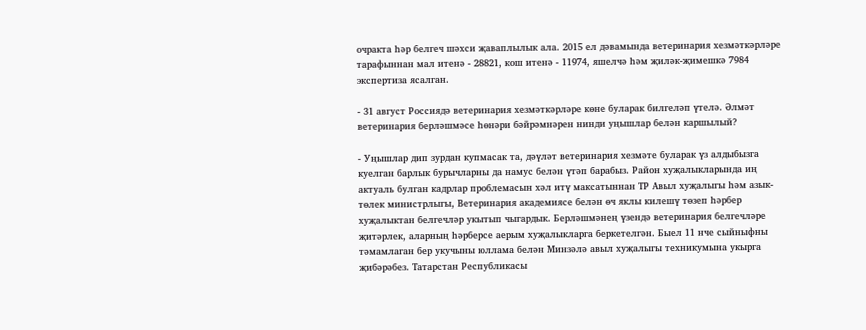очракта һәр белгеч шәхси җаваплылык ала. 2015 ел дәвамында ветеринария хезмәткәрләре тарафыннан мал итенә - 28821, кош итенә - 11974, яшелчә һәм җиләк-җимешкә 7984 экспертиза ясалган.

- 31 август Россиядә ветеринария хезмәткәрләре көне буларак билгеләп үтелә. Әлмәт ветеринария берләшмәсе һөнәри бәйрәмнәрен нинди уңышлар белән каршылый?

- Уңышлар дип зурдан купмасак та, дәүләт ветеринария хезмәте буларак үз алдыбызга куелган барлык бурычларны да намус белән үтәп барабыз. Район хуҗалыкларында иң актуаль булган кадрлар проблемасын хәл итү максатыннан ТР Авыл хуҗалыгы һәм азык-төлек министрлыгы, Ветеринария академиясе белән өч яклы килешү төзеп һәрбер хуҗалыктан белгечләр укытып чыгардык. Берләшмәнең үзендә ветеринария белгечләре җитәрлек, аларның һәрберсе аерым хуҗалыкларга беркетелгән. Быел 11 нче сыйныфны тәмамлаган бер укучыны юллама белән Минзәлә авыл хуҗалыгы техникумына укырга җибәрәбез. Татарстан Республикасы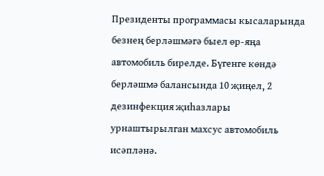Президенты программасы кысаларында безнең берләшмәгә быел өр-яңа автомобиль бирелде. Бүгенге көндә берләшмә балансында 10 җиңел, 2 дезинфекция җиһазлары урнаштырылган махсус автомобиль исәпләнә.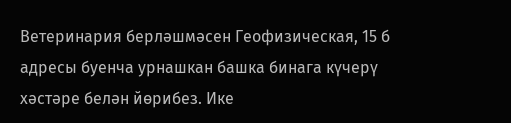Ветеринария берләшмәсен Геофизическая, 15 б адресы буенча урнашкан башка бинага күчерү хәстәре белән йөрибез. Ике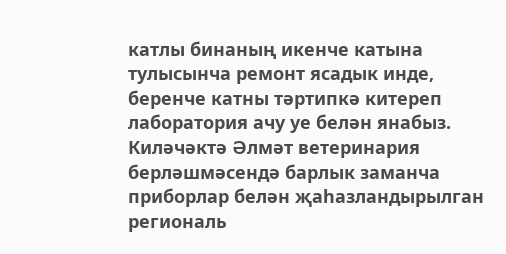катлы бинаның икенче катына тулысынча ремонт ясадык инде, беренче катны тәртипкә китереп лаборатория ачу уе белән янабыз. Киләчәктә Әлмәт ветеринария берләшмәсендә барлык заманча приборлар белән җаһазландырылган региональ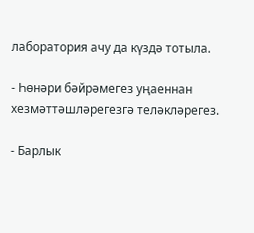лаборатория ачу да күздә тотыла.

- Һөнәри бәйрәмегез уңаеннан хезмәттәшләрегезгә теләкләрегез.

- Барлык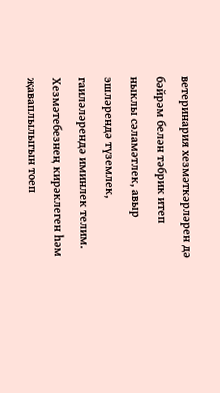ветеринария хезмәткәрләрен дә бәйрәм белән тәбрик итеп ныклы сәламәтлек, авыр эшләрендә түземлек, гаиләләрендә иминлек телим. Хезмәтебезнең кирәклеген һәм җаваплылыгын тоеп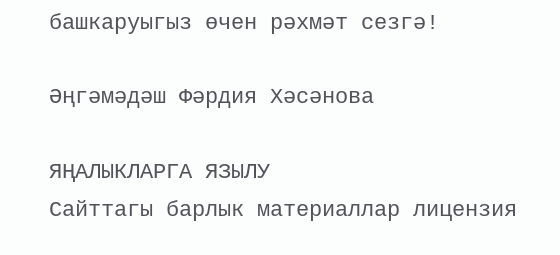башкаруыгыз өчен рәхмәт сезгә!

Әңгәмәдәш Фәрдия Хәсәнова

ЯҢАЛЫКЛАРГА ЯЗЫЛУ
Сайттагы барлык материаллар лицензия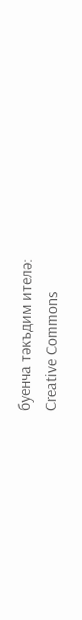буенча тәкъдим ителә:
Creative Commons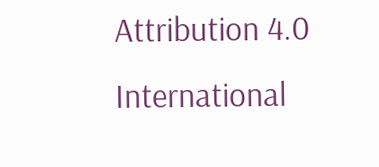Attribution 4.0 International